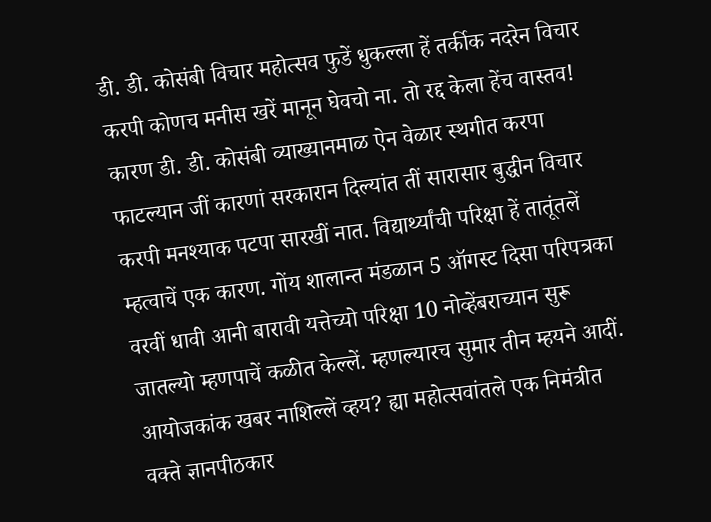डी. डी. कोसंबी विचार महोत्सव फुडें धुकल्ला हें तर्कीक नदरेन विचार करपी कोणच मनीस खरें मानून घेवचो ना. तो रद्द केला हेंच वास्तव! कारण डी. डी. कोसंबी व्याख्यानमाळ ऐन वेळार स्थगीत करपा फाटल्यान जीं कारणां सरकारान दिल्यांत तीं सारासार बुद्धीन विचार करपी मनश्याक पटपा सारखीं नात. विद्यार्थ्यांची परिक्षा हें तातूंतलें म्हत्वाचें एक कारण. गोंय शालान्त मंडळान 5 ऑगस्ट दिसा परिपत्रका वरवीं धावी आनी बारावी यत्तेच्यो परिक्षा 10 नोव्हेंबराच्यान सुरू जातल्यो म्हणपाचें कळीत केल्लें. म्हणल्यारच सुमार तीन म्हयने आदीं. आयोजकांक खबर नाशिल्लें व्हय? ह्या महोत्सवांतले एक निमंत्रीत वक्ते ज्ञानपीठकार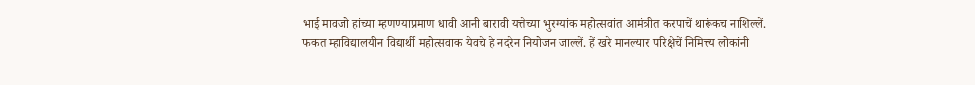भाई मावजो हांच्या म्हणण्याप्रमाण धावी आनी बारावी यत्तेच्या भुरग्यांक महोत्सवांत आमंत्रीत करपाचें थारूंकच नाशिल्लें. फकत म्हाविद्यालयीन विद्यार्थी महोत्सवाक येवचे हे नदरेन नियोजन जाल्लें. हें खरे मानल्यार परिक्षेचें निमित्त्य लोकांनी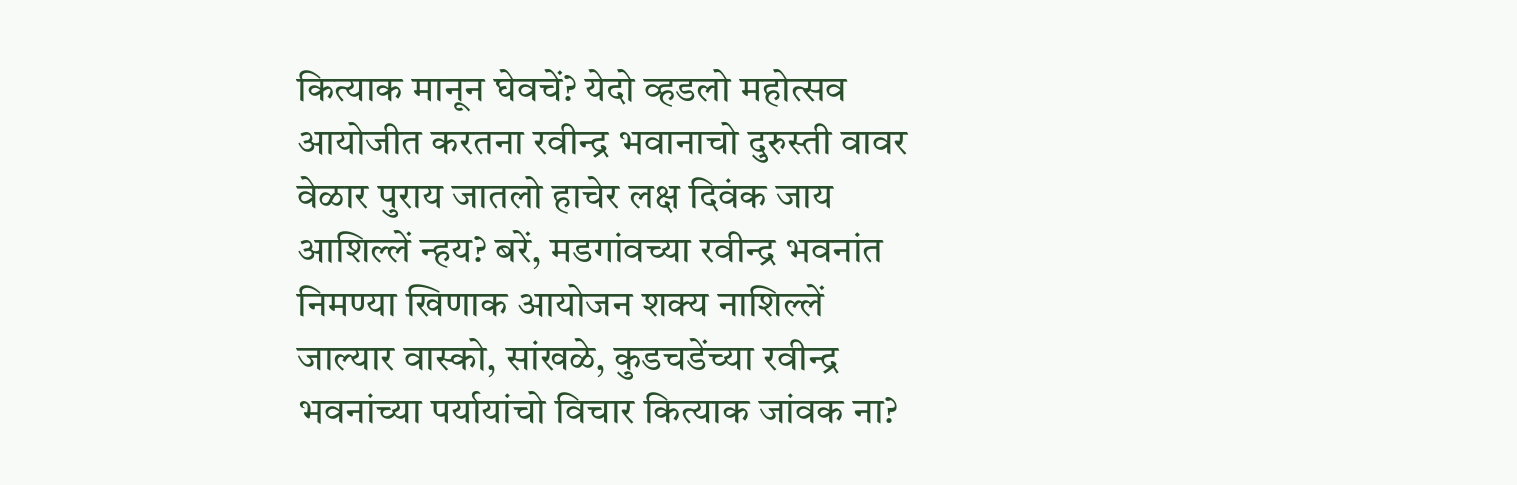कित्याक मानून घेवचें? येदो व्हडलो महोत्सव आयोजीत करतना रवीन्द्र भवानाचो दुरुस्ती वावर वेळार पुराय जातलो हाचेर लक्ष दिवंक जाय आशिल्लें न्हय? बरें, मडगांवच्या रवीन्द्र भवनांत निमण्या खिणाक आयोजन शक्य नाशिल्लें जाल्यार वास्को, सांखळे, कुडचडेंच्या रवीन्द्र भवनांच्या पर्यायांचो विचार कित्याक जांवक ना?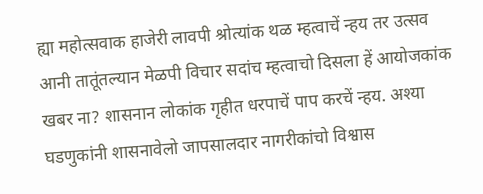ह्या महोत्सवाक हाजेरी लावपी श्रोत्यांक थळ म्हत्वाचें न्हय तर उत्सव आनी तातूंतल्यान मेळपी विचार सदांच म्हत्वाचो दिसला हें आयोजकांक खबर ना? शासनान लोकांक गृहीत धरपाचें पाप करचें न्हय. अश्या घडणुकांनी शासनावेलो जापसालदार नागरीकांचो विश्वास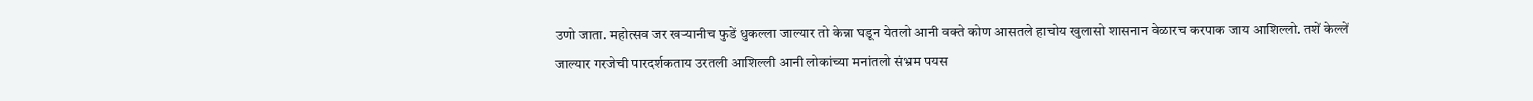उणो जाता. महोत्सव जर खऱ्यानीच फुडें धुकल्ला जाल्यार तो केन्ना घडून येतलो आनी वक्ते कोण आसतले हाचोय खुलासो शासनान वेळारच करपाक जाय आशिल्लो. तशें केल्लें जाल्यार गरजेची पारदर्शकताय उरतली आशिल्ली आनी लोकांच्या मनांतलो संभ्रम पयस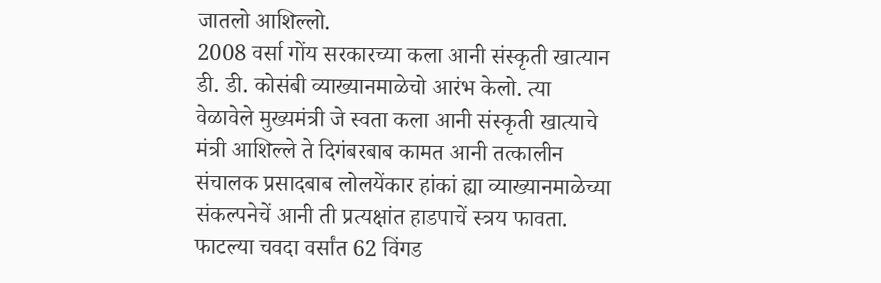जातलो आशिल्लो.
2008 वर्सा गोंय सरकारच्या कला आनी संस्कृती खात्यान डी. डी. कोसंबी व्याख्यानमाळेचो आरंभ केलो. त्या वेळावेले मुख्यमंत्री जे स्वता कला आनी संस्कृती खात्याचे मंत्री आशिल्ले ते दिगंबरबाब कामत आनी तत्कालीन संचालक प्रसादबाब लोलयेंकार हांकां ह्या व्याख्यानमाळेच्या संकल्पनेचें आनी ती प्रत्यक्षांत हाडपाचें स्त्रय फावता.
फाटल्या चवदा वर्सांत 62 विंगड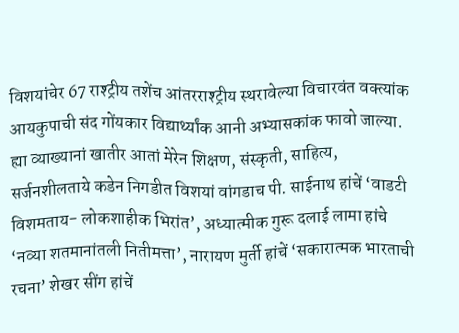विशयांचेर 67 राश्ट्रीय तशेंच आंतरराश्ट्रीय स्थरावेल्या विचारवंत वक्त्यांक आयकुपाची संद गोंयकार विद्यार्थ्यांक आनी अभ्यासकांक फावो जाल्या. ह्या व्याख्यानां खातीर आतां मेरेन शिक्षण, संस्कृती, साहित्य, सर्जनशीलताये कडेन निगडीत विशयां वांगडाच पी. साईनाथ हांचें ‘वाडटी विशमताय- लोकशाहीक भिरांत’, अध्यात्मीक गुरू दलाई लामा हांचे ‘नव्या शतमानांतली नितीमत्ता’, नारायण मुर्ती हांचें ‘सकारात्मक भारताची रचना’ शेखर सींग हांचें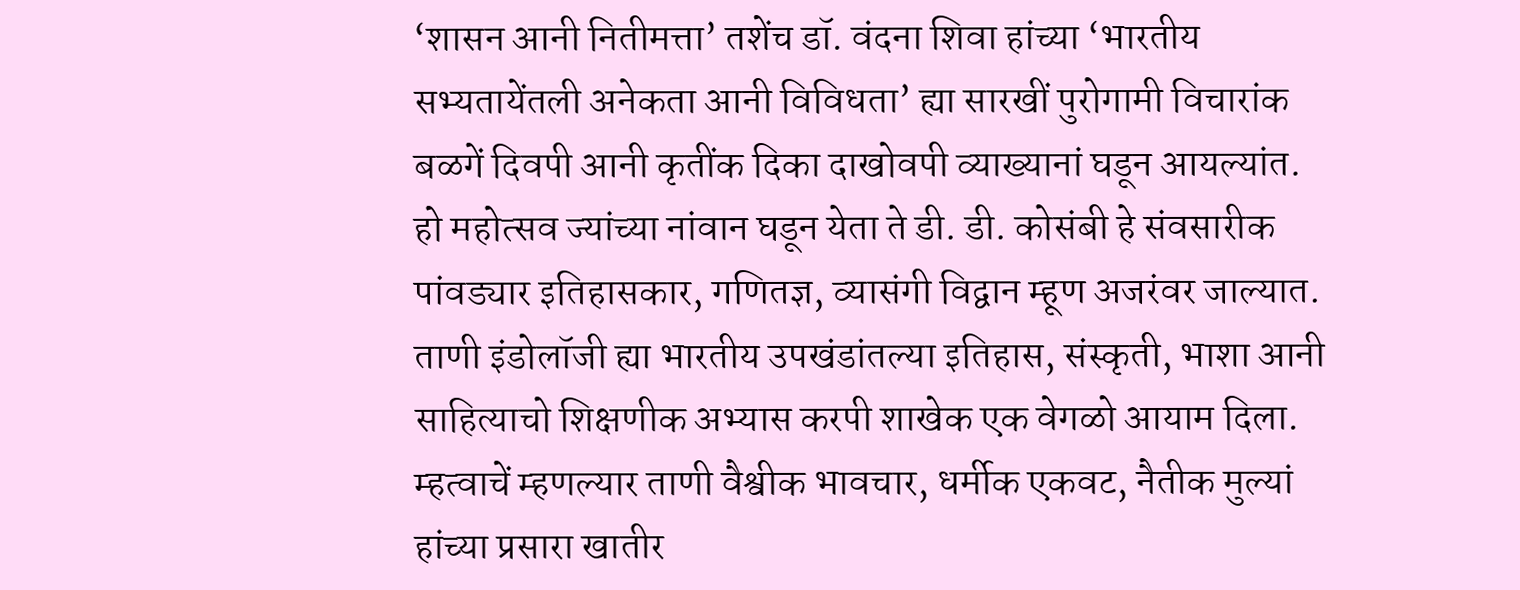‘शासन आनी नितीमत्ता’ तशेंच डॉ. वंदना शिवा हांच्या ‘भारतीय सभ्यतायेंतली अनेकता आनी विविधता’ ह्या सारखीं पुरोगामी विचारांक बळगें दिवपी आनी कृतींक दिका दाखोवपी व्याख्यानां घडून आयल्यांत.
हो महोत्सव ज्यांच्या नांवान घडून येता ते डी. डी. कोसंबी हे संवसारीक पांवड्यार इतिहासकार, गणितज्ञ, व्यासंगी विद्वान म्हूण अजरंवर जाल्यात. ताणी इंडोलॉजी ह्या भारतीय उपखंडांतल्या इतिहास, संस्कृती, भाशा आनी साहित्याचो शिक्षणीक अभ्यास करपी शाखेक एक वेगळो आयाम दिला. म्हत्वाचें म्हणल्यार ताणी वैश्वीक भावचार, धर्मीक एकवट, नैतीक मुल्यां हांच्या प्रसारा खातीर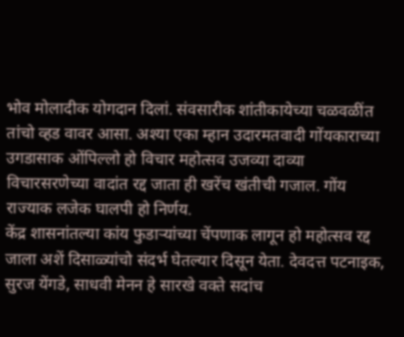भोव मोलादीक योगदान दिलां. संवसारीक शांतीकायेच्या चळवळींत तांचो व्हड वावर आसा. अश्या एका म्हान उदारमतवादी गोंयकाराच्या उगडासाक ओंपिल्लो हो विचार महोत्सव उजव्या दाव्या विचारसरणेच्या वादांत रद्द जाता ही खरेंच खंतीची गजाल. गोंय राज्याक लजेक घालपी हो निर्णय.
केंद्र शासनांतल्या कांय फुडाऱ्यांच्या चेंपणाक लागून हो महोत्सव रद्द जाला अशें दिसाळ्यांचो संदर्भ घेतल्यार दिसून येता. देवदत्त पटनाइक, सुरज येंगडे, साधवी मेनन हे सारखे वक्ते सदांच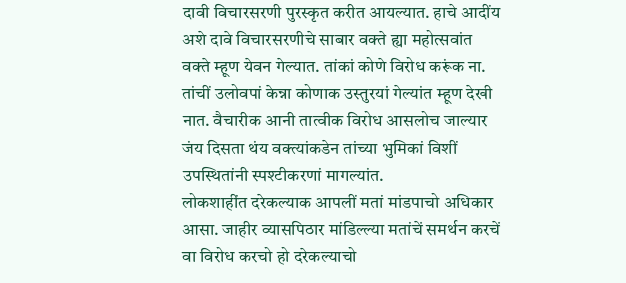दावी विचारसरणी पुरस्कृत करीत आयल्यात. हाचे आदींय अशे दावे विचारसरणीचे साबार वक्ते ह्या महोत्सवांत वक्ते म्हूण येवन गेल्यात. तांकां कोणे विरोध करूंक ना. तांचीं उलोवपां केन्ना कोणाक उस्तुरयां गेल्यांत म्हूण देखी नात. वैचारीक आनी तात्वीक विरोध आसलोच जाल्यार जंय दिसता थंय वक्त्यांकडेन तांच्या भुमिकां विशीं उपस्थितांनी स्पश्टीकरणां मागल्यांत.
लोकशाहींत दरेकल्याक आपलीं मतां मांडपाचो अधिकार आसा. जाहीर व्यासपिठार मांडिल्ल्या मतांचें समर्थन करचें वा विरोध करचो हो दरेकल्याचो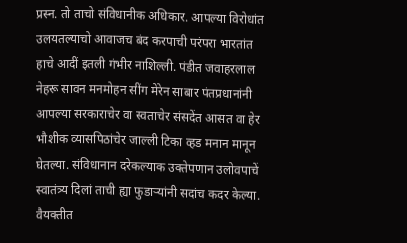प्रस्न. तो ताचो संविधानीक अधिकार. आपल्या विरोधांत उलयतल्याचो आवाजच बंद करपाची परंपरा भारतांत हाचे आदीं इतली गंभीर नाशिल्ली. पंडीत जवाहरलाल नेहरू सावन मनमोहन सींग मेरेन साबार पंतप्रधानांनी आपल्या सरकाराचेर वा स्वताचेर संसदेंत आसत वा हेर भौशीक व्यासपिठांचेर जाल्ली टिका व्हड मनान मानून घेतल्या. संविधानान दरेकल्याक उक्तेपणान उलोवपाचें स्वातंत्र्य दिलां ताची ह्या फुडाऱ्यांनी सदांच कदर केल्या. वैयक्तीत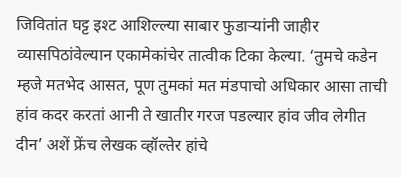जिवितांत घट्ट इश्ट आशिल्ल्या साबार फुडाऱ्यांनी जाहीर व्यासपिठांवेल्यान एकामेकांचेर तात्वीक टिका केल्या. ‘तुमचे कडेन म्हजे मतभेद आसत, पूण तुमकां मत मंडपाचो अधिकार आसा ताची हांव कदर करतां आनी ते खातीर गरज पडल्यार हांव जीव लेगीत दीन’ अशें फ्रेंच लेखक व्हॉल्तेर हांचे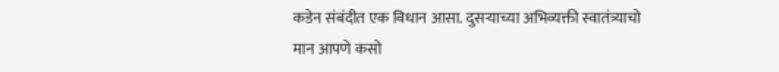कडेन संबंदीत एक विधान आसा. दुसऱ्याच्या अभिव्यक्ती स्वातंत्र्याचो मान आपणे कसो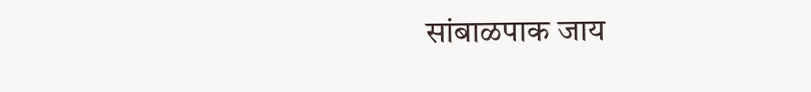सांबाळपाक जाय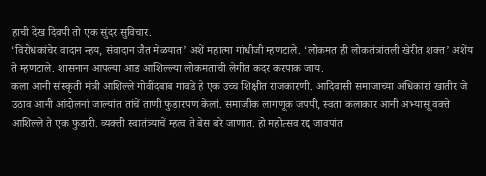हाची देख दिवपी तो एक सुंदर सुविचार.
‘विरोधकांचेर वादान न्हय, संवादान जैत मेळयात’ अशें महात्मा गांधीजी म्हणटाले. ‘लोकमत ही लोकतंत्रांतली खेरीत शक्त’ अशेंय ते म्हणटाले. शासनान आपल्या आड आशिल्ल्या लोकमताची लेगीत कदर करपाक जाय.
कला आनी संस्कृती मंत्री आशिल्ले गोवींदबाब गावडे हे एक उच्च शिक्षीत राजकारणी. आदिवासी समाजाच्या अधिकारां खातीर जे उठाव आनी आंदोलनां जाल्यांत तांचें ताणी फुडारपण केलां. समाजीक लागणूक जपपी, स्वता कलाकार आनी अभ्यासू वक्ते आशिल्ले ते एक फुडारी. व्यक्ती स्वातंत्र्याचें म्हत्व ते बेस बरे जाणात. हो महोत्सव रद्द जावपांत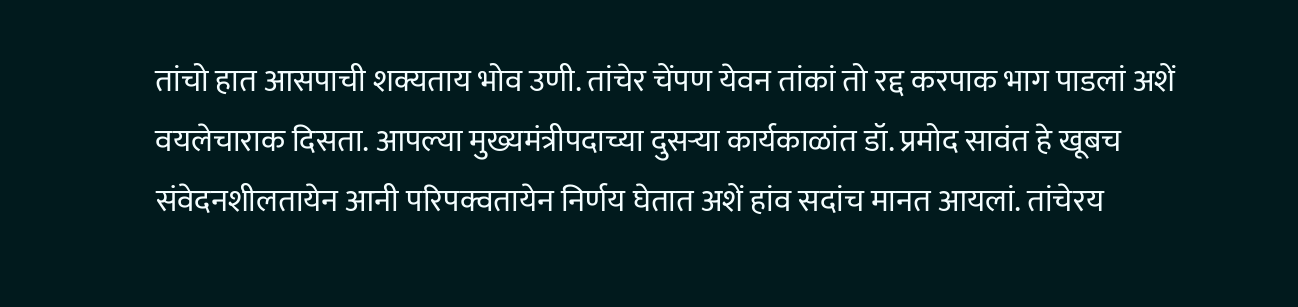तांचो हात आसपाची शक्यताय भोव उणी. तांचेर चेंपण येवन तांकां तो रद्द करपाक भाग पाडलां अशें वयलेचाराक दिसता. आपल्या मुख्यमंत्रीपदाच्या दुसऱ्या कार्यकाळांत डॉ. प्रमोद सावंत हे खूबच संवेदनशीलतायेन आनी परिपक्वतायेन निर्णय घेतात अशें हांव सदांच मानत आयलां. तांचेरय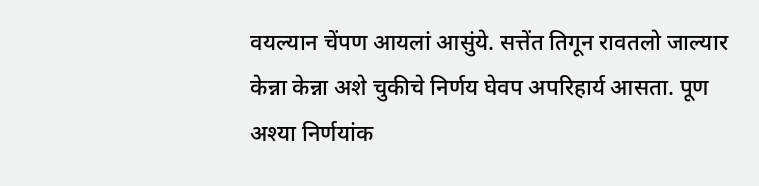वयल्यान चेंपण आयलां आसुंये. सत्तेंत तिगून रावतलो जाल्यार केन्ना केन्ना अशे चुकीचे निर्णय घेवप अपरिहार्य आसता. पूण अश्या निर्णयांक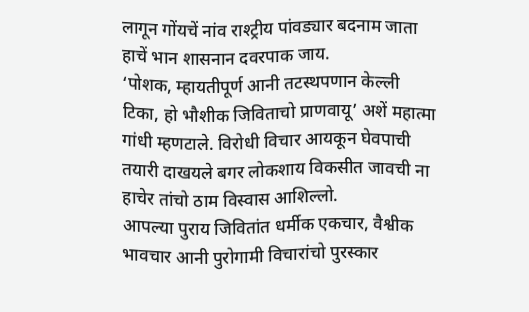लागून गोंयचें नांव राश्ट्रीय पांवड्यार बदनाम जाता हाचें भान शासनान दवरपाक जाय.
‘पोशक, म्हायतीपूर्ण आनी तटस्थपणान केल्ली टिका, हो भौशीक जिविताचो प्राणवायू’ अशें महात्मा गांधी म्हणटाले. विरोधी विचार आयकून घेवपाची तयारी दाखयले बगर लोकशाय विकसीत जावची ना हाचेर तांचो ठाम विस्वास आशिल्लो.
आपल्या पुराय जिवितांत धर्मीक एकचार, वैश्वीक भावचार आनी पुरोगामी विचारांचो पुरस्कार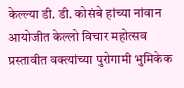केल्ल्या डी. डी. कोसंबे हांच्या नांवान आयोजीत केल्लो विचार महोत्सव प्रस्तावीत वक्त्यांच्या पुरोगामी भुमिकेक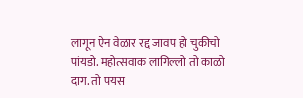लागून ऐन वेळार रद्द जावप हो चुकीचो पांयडो. महोत्सवाक लागिल्लो तो काळो दाग. तो पयस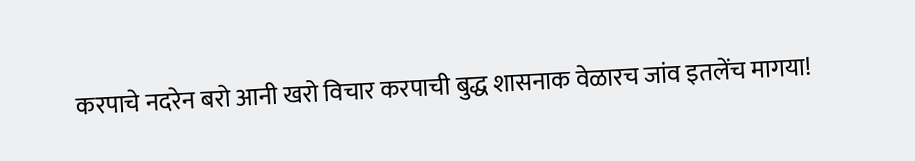करपाचे नदरेन बरो आनी खरो विचार करपाची बुद्ध शासनाक वेळारच जांव इतलेंच मागया!